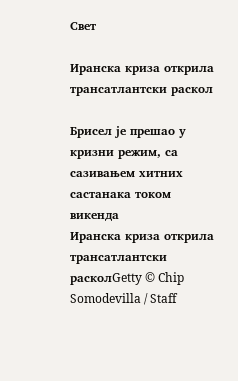Свет

Иранска криза открила трансатлантски раскол

Брисел је прешао у кризни режим, са сазивањем хитних састанака током викенда
Иранска криза открила трансатлантски расколGetty © Chip Somodevilla / Staff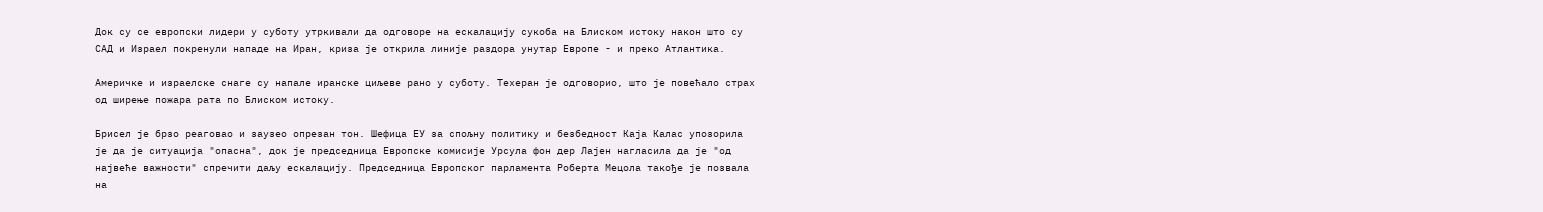Док су се европски лидери у суботу утркивали да одговоре на ескалацију сукоба на Блиском истоку након што су САД и Израел покренули нападе на Иран, криза је открила линије раздора унутар Европе - и преко Атлантика.

Америчке и израелске снаге су напале иранске циљеве рано у суботу. Техеран је одговорио, што је повећало страх од ширење пожара рата по Блиском истоку.

Брисел је брзо реаговао и заузео опрезан тон. Шефица ЕУ за спољну политику и безбедност Каја Калас упозорила је да је ситуација "опасна", док је председница Европске комисије Урсула фон дер Лајен нагласила да је "од највеће важности" спречити даљу ескалацију. Председница Европског парламента Роберта Мецола такође је позвала на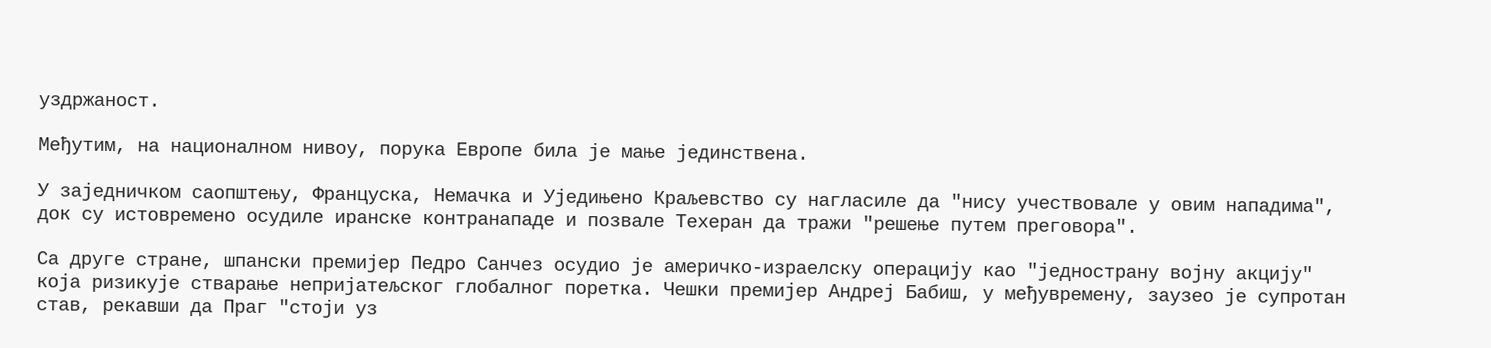уздржаност.

Међутим, на националном нивоу, порука Европе била је мање јединствена.

У заједничком саопштењу, Француска, Немачка и Уједињено Краљевство су нагласиле да "нису учествовале у овим нападима", док су истовремено осудиле иранске контранападе и позвале Техеран да тражи "решење путем преговора".

Са друге стране, шпански премијер Педро Санчез осудио је америчко-израелску операцију као "једнострану војну акцију" која ризикује стварање непријатељског глобалног поретка. Чешки премијер Андреј Бабиш, у међувремену, заузео је супротан став, рекавши да Праг "стоји уз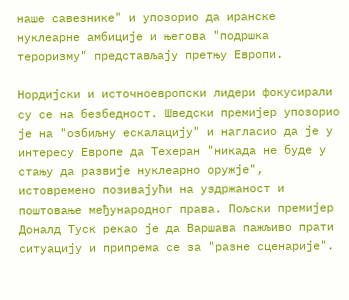наше савезнике" и упозорио да иранске нуклеарне амбиције и његова "подршка тероризму" представљају претњу Европи.

Нордијски и источноевропски лидери фокусирали су се на безбедност. Шведски премијер упозорио је на "озбиљну ескалацију" и нагласио да је у интересу Европе да Техеран "никада не буде у стању да развије нуклеарно оружје", истовремено позивајући на уздржаност и поштовање међународног права. Пољски премијер Доналд Туск рекао је да Варшава пажљиво прати ситуацију и припрема се за "разне сценарије".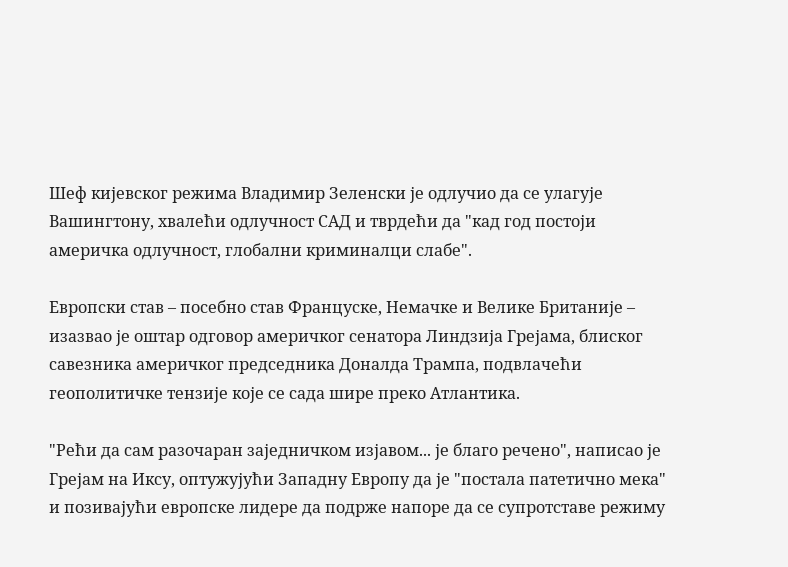Шеф кијевског режима Владимир Зеленски је одлучио да се улагује Вашингтону, хвалећи одлучност САД и тврдећи да "кад год постоји америчка одлучност, глобални криминалци слабе".

Европски став – посебно став Француске, Немачке и Велике Британије – изазвао је оштар одговор америчког сенатора Линдзија Грејама, блиског савезника америчког председника Доналда Трампа, подвлачећи геополитичке тензије које се сада шире преко Атлантика.

"Рећи да сам разочаран заједничком изјавом... је благо речено", написао је Грејам на Иксу, оптужујући Западну Европу да је "постала патетично мека" и позивајући европске лидере да подрже напоре да се супротставе режиму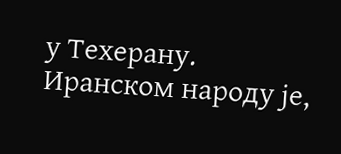у Техерану. Иранском народу је,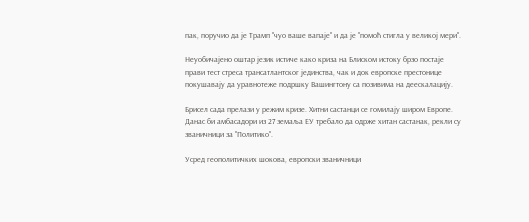пак, поручио да је Трамп "чуо ваше вапаје" и да је "помоћ стигла у великој мери".

Неуобичајено оштар језик истиче како криза на Блиском истоку брзо постаје прави тест стреса трансатлантског јединства, чак и док европске престонице покушавају да уравнотеже подршку Вашингтону са позивима на деескалацију.

Брисел сада прелази у режим кризе. Хитни састанци се гомилају широм Европе. Данас би амбасадори из 27 земаља ЕУ требало да одрже хитан састанак, рекли су званичници за "Политико".

Усред геополитичких шокова, европски званичници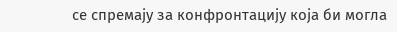се спремају за конфронтацију која би могла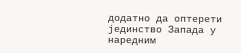додатно да оптерети јединство Запада у наредним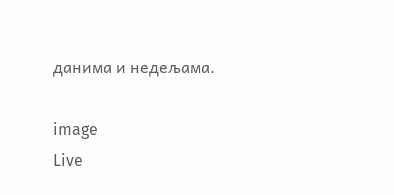данима и недељама.

image
Live